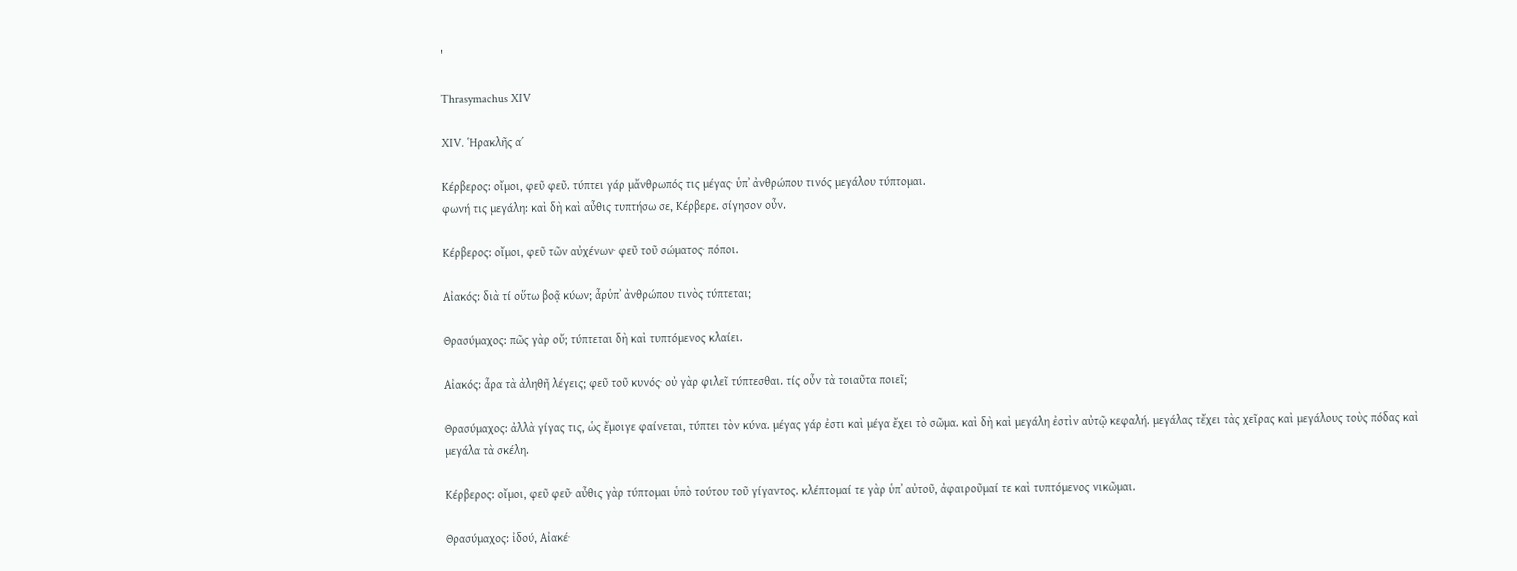'

Thrasymachus XIV

XIV. Ἡρακλῆς α΄

Κέρβερος: οἴμοι, φεῦ φεῦ. τύπτει γάρ μἄνθρωπός τις μέγας· ὑπ᾿ ἀνθρώπου τινός μεγάλου τύπτομαι.
φωνή τις μεγάλη: καὶ δὴ καὶ αὖθις τυπτήσω σε, Κέρβερε. σίγησον οὖν.

Κέρβερος: οἴμοι, φεῦ τῶν αὐχένων· φεῦ τοῦ σώματος· πόποι.

Αἰακός: διὰ τί οὕτω βοᾷ κύων; ἆρὑπ᾿ ἀνθρώπου τινὸς τύπτεται;

Θρασύμαχος: πῶς γὰρ οὔ; τύπτεται δὴ καὶ τυπτόμενος κλαίει.

Αἰακός: ἆρα τὰ ἀληθῆ λέγεις; φεῦ τοῦ κυνός· οὐ γὰρ φιλεῖ τύπτεσθαι. τίς οὖν τὰ τοιαῦτα ποιεῖ;

Θρασύμαχος: ἀλλὰ γίγας τις, ὡς ἔμοιγε φαίνεται, τύπτει τὸν κύνα. μέγας γάρ ἐστι καὶ μέγα ἔχει τὸ σῶμα. καὶ δὴ καὶ μεγάλη ἐστὶν αὐτῷ κεφαλή. μεγάλας τἔχει τὰς χεῖρας καὶ μεγάλους τοὺς πόδας καὶ μεγάλα τὰ σκέλη.

Κέρβερος: οἴμοι, φεῦ φεῦ· αὖθις γὰρ τύπτομαι ὑπὸ τούτου τοῦ γίγαντος. κλέπτομαί τε γὰρ ὑπ᾿ αὐτοῦ, ἀφαιροῦμαί τε καὶ τυπτόμενος νικῶμαι.

Θρασύμαχος: ἰδού, Αἰακέ·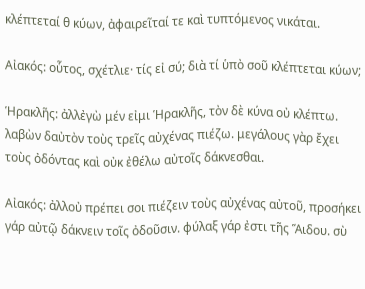κλέπτεταί θ κύων, ἀφαιρεῖταί τε καὶ τυπτόμενος νικάται.

Αἰακός: οὗτος, σχέτλιε· τίς εἰ σύ; διὰ τί ὑπὸ σοῦ κλέπτεται κύων;

Ἡρακλῆς: ἀλλἐγὼ μέν εἰμι Ἡρακλῆς, τὸν δὲ κύνα οὐ κλέπτω. λαβὼν δαὐτὸν τοὺς τρεῖς αὐχένας πιέζω. μεγάλους γὰρ ἔχει τοὺς ὀδόντας καὶ οὐκ ἐθέλω αὐτοῖς δάκνεσθαι.

Αἰακός: ἀλλοὐ πρέπει σοι πιέζειν τοὺς αὐχένας αὐτοῦ, προσήκει γάρ αὐτῷ δάκνειν τοῖς ὀδοῦσιν. φύλαξ γάρ ἐστι τῆς Ἅιδου. σὺ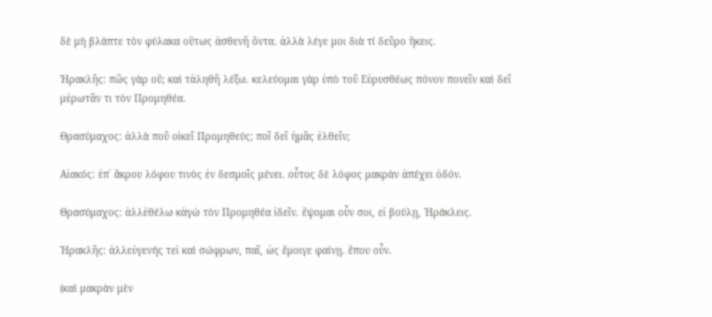δὲ μὴ βλάπτε τὸν φύλακα οὕτως ἀσθενῆ ὄντα. ἀλλὰ λέγε μοι διὰ τί δεῦρο ἥκεις.

Ἡρακλῆς: πῶς γὰρ οὔ; καὶ τἀληθῆ λέξω. κελεύομαι γὰρ ὑπὸ τοῦ Εὐρυσθέως πόνον πονεῖν καὶ δεῖ μἐρωτᾶν τι τὸν Προμηθέα.

Θρασύμαχος: ἀλλὰ ποῦ οἰκεῖ Προμηθεύς; ποῖ δεῖ ἡμᾶς ἐλθεῖν;

Αἰακός: ἐπ᾿ ἄκρου λόφου τινὸς ἐν δεσμοῖς μένει. οὗτος δὲ λόφος μακρὰν ἀπέχει ὁδόν.

Θρασύμαχος: ἀλλἐθέλω κἀγὼ τὸν Προμηθέα ἰδεῖν. ἔψομαι οὖν σοι, εἰ βούλῃ, Ἡράκλεις.

Ἡρακλῆς: ἀλλεὐγενής τεἰ καὶ σώφρων, παῖ, ὡς ἔμοιγε φαίνῃ. ἕπου οὖν.

(καὶ μακρὰν μὲν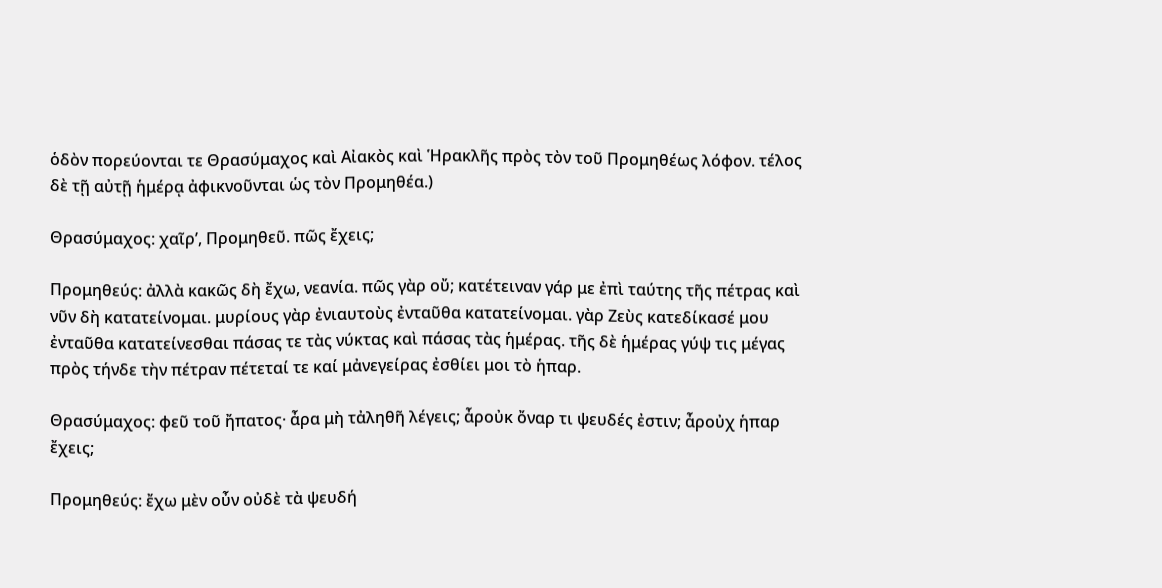ὁδὸν πορεύονται τε Θρασύμαχος καὶ Αἰακὸς καὶ Ἡρακλῆς πρὸς τὸν τοῦ Προμηθέως λόφον. τέλος δὲ τῇ αὐτῇ ἡμέρᾳ ἀφικνοῦνται ὡς τὸν Προμηθέα.)

Θρασύμαχος: χαῖρ’, Προμηθεῦ. πῶς ἔχεις;

Προμηθεύς: ἀλλὰ κακῶς δὴ ἔχω, νεανία. πῶς γὰρ οὔ; κατέτειναν γάρ με ἐπὶ ταύτης τῆς πέτρας καὶ νῦν δὴ κατατείνομαι. μυρίους γὰρ ἐνιαυτοὺς ἐνταῦθα κατατείνομαι. γὰρ Ζεὺς κατεδίκασέ μου ἐνταῦθα κατατείνεσθαι πάσας τε τὰς νύκτας καὶ πάσας τὰς ἡμέρας. τῆς δὲ ἡμέρας γύψ τις μέγας πρὸς τήνδε τὴν πέτραν πέτεταί τε καί μἀνεγείρας ἐσθίει μοι τὸ ἡπαρ.

Θρασύμαχος: φεῦ τοῦ ἤπατος· ἆρα μὴ τἀληθῆ λέγεις; ἆροὐκ ὄναρ τι ψευδές ἐστιν; ἆροὐχ ἡπαρ ἔχεις;

Προμηθεύς: ἔχω μὲν οὖν οὐδὲ τὰ ψευδή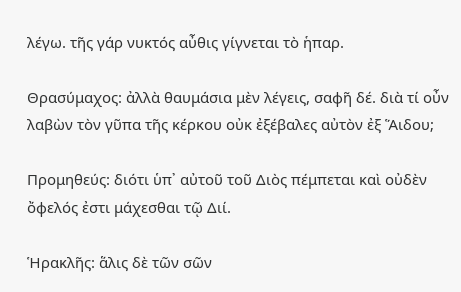λέγω. τῆς γάρ νυκτός αὖθις γίγνεται τὸ ἡπαρ.

Θρασύμαχος: ἀλλὰ θαυμάσια μὲν λέγεις, σαφῆ δέ. διὰ τί οὖν λαβὼν τὸν γῦπα τῆς κέρκου οὐκ ἐξέβαλες αὐτὸν ἐξ Ἅιδου;

Προμηθεύς: διότι ὑπ᾿ αὐτοῦ τοῦ Διὸς πέμπεται καὶ οὐδὲν ὄφελός ἐστι μάχεσθαι τῷ Διί.

Ἡρακλῆς: ἅλις δὲ τῶν σῶν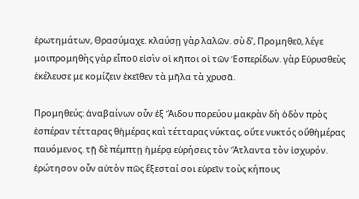ἐρωτημάτων, Θρασύμαχε. κλαύσῃ γὰρ λαλῶν. σὺ δ’, Προμηθεῦ, λέγε μοιπρομηθὴς γὰρ εἶποῦ εἰσὶν οἱ κῆποι οἱ τῶν Ἑσπερίδων. γὰρ Εὐρυσθεὺς ἐκέλευσε με κομίζειν ἐκεῖθεν τὰ μῆλα τὰ χρυσᾶ.

Προμηθεύς: ἀναβαίνων οὖν ἐξ Ἅιδου πορεύου μακρὰν δὴ ὁδὸν πρὸς ἑσπέραν τέτταρας θἡμέρας καὶ τέτταρας νύκτας, οὔτε νυκτός οὔθἡμέρας παυόμενος. τῇ δὲ πέμπτῃ ἡμέρᾳ εὑρήσεις τὸν Ἄτλαντα τὸν ἰσχυρόν. ἐρώτησον οὖν αὐτὸν πῶς ἔξεσταί σοι εὑρεῖν τοὺς κήπους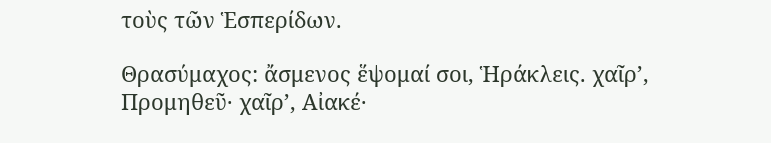τοὺς τῶν Ἑσπερίδων.

Θρασύμαχος: ἄσμενος ἕψομαί σοι, Ἡράκλεις. χαῖρ’, Προμηθεῦ· χαῖρ’, Αἰακέ·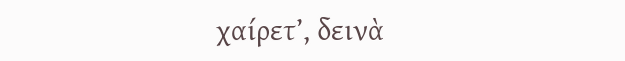χαίρετ’, δεινὰ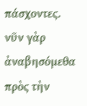πάσχοντες. νῦν γὰρ ἀναβησόμεθα πρὸς τὴν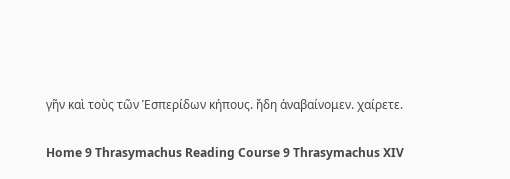γῆν καὶ τοὺς τῶν Ἑσπερίδων κήπους. ἤδη ἀναβαίνομεν. χαίρετε.

Home 9 Thrasymachus Reading Course 9 Thrasymachus XIV